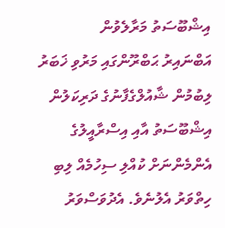އިޝްބޫސަތު މަރާލެވުން
އަބްނައިރު ޙަބްރޫންގައި މަރުވި ޚަބަރު ލިބުމުން ޝާއުލްގެފާނުގެ ދަރިކަލުން އިޝްބޫސަތު އާއި އިސްރާއީލުގެ އެންމެންނަށް ކުއްލި ސިހުމެއް ލިބި ހިތްވަރު އެލުނެވެ. އެދުވަސްވަރު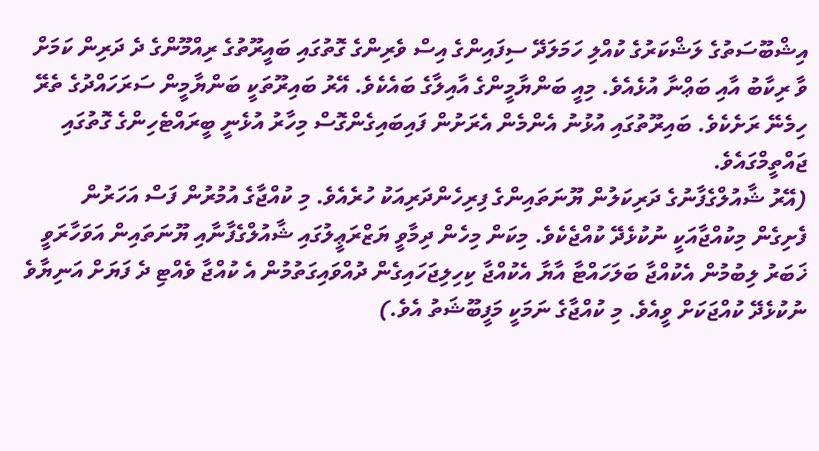އިޝްބޫސަތުގެ ލަޝްކަރުގެ ކުއްލި ހަމަލަދޭ ސިފައިންގެ އިސް ވެރިންގެ ގޮތުގައި ބައީރޫތުގެ ރިއްމޫންގެ ދެ ދަރިން ކަމަށް ވާ ރިކާބު އާއި ބަޢްނާ އުޅެއެވެ. މިއީ ބަންޔާމީންގެ އާއިލާގެ ބައެކެވެ. އޭރު ބައިރޫތަކީ ބަންޔާމީން ސަރަހައްދުގެ ތެރޭ ހިމެނޭ ރަށެކެވެ. ބައިރޫތުގައި އުޅުނު އެންމެން އެރަށުން ފައިބައިގެންގޮސް މިހާރު އުޅެނީ ބީރައްޓެހިންގެ ގޮތުގައި ޖައްތީމްގައެވެ.
(އޭރު ޝާއުލްގެފާނުގެ ދަރިކަލުން ޔޫނަތައިންގެ ފިރިހެންދަރިއަކު ހުރެއެވެ. މި ކުއްޖާގެ އުމުރުން ފަސް އަހަރުން ފެށިގެން މިކުއްޖާއަކީ ނުކުޅެދޭ ކުއްޖެކެވެ. މިކަން މިހެން ދިމާވީ ޔަޒްރަޢީލުގައި ޝާއުލްގެފާނާއި ޔޫނަތައިން އަވަހާރަވީ ޚަބަރު ލިބުމުން އެކުއްޖާ ބަލަހައްޓާ އާޔާ އެކުއްޖާ ކިހިލިޖަހައިގެން ދުއްވައިގަތުމުން އެ ކުއްޖާ ވެއްޓި ދެ ފަޔަށް އަނިޔާވެ ނުކުޅެދޭ ކުއްޖަކަށް ވީއެވެ. މި ކުއްޖާގެ ނަމަކީ މަފީބޫޝަތު އެވެ.)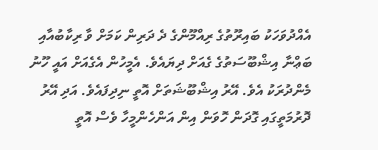އެއްދުވަހަކު ބައިރޫތުގެ ރިއްމޫންގެ ދެ ދަރިން ކަމަށް ވާ ރިކާބުއާއި ބަޢްނާ އިޝްބޫސަތުގެ ގެއަށް ދިޔައެވެ. އެމީހުން އެގެއަށް އައީ ހޫނު މެންދުރަކު އެވެ. އޭރު އިޝްބޫޝަތަށް އޮތީ ނިދިފައެވެ. އަދި އޭރު ދޮރުމަތީގައި ގޮދަން ހޮވަން އިން އަންހެންމީހާ ވެސް އޮތީ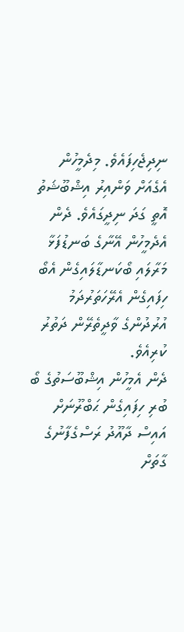ނިދިޖެހިފައެވެ. މިދެމީހުން އެގެއަށް ވަންއިރު އިޝްބޫޝަތު އޮތީ ގަދަ ނިދީގައެވެ. ދެން އެދެމީހުން އޭނާގެ ބަނޑުފަޅާ މަރާލައި ބޯކަނޑާލައިގެން އެބޯ ހިފައިގެން އެރޭހަތަރުދަމު އުރުދުންގެ ވާދީތެރޭން ދަތުރު ކުރިއެވެ.
ދެން އެމީހުން އިޝްބޫސަތުގެ ބޯ ބުރި ހިފައިގެން ޙަބްރޫނަށް އައިސް ދާއޫދު ރަސްގެފާނުގެ ގާތަށް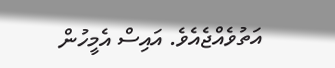އަތުވެއްޖެއެވެ. އައިސް އެމީހުން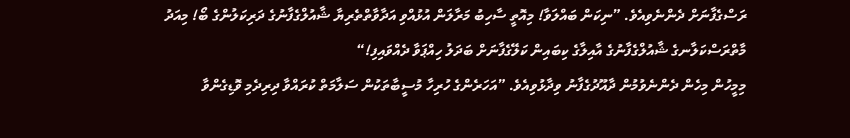ރަސްގެފާނަށް ދެންނެވިއެވެ. ”ނިކަން ބައްލަވާ! މިއޮތީ ސާހިބު މަރާލަން އުޅުއްވި އަދާވާތްތެރިޔާ ޝާއުލްގެފާނުގެ ދަރިކަލުންގެ ބޯ! މިއަދު މާތްރަސްކަލާނގެ ޝާއުލްގެފާނުގެ އާއިލާގެ ކިބައިން ކަލޭގެފާނަށް ބަދަލު ހިއްޕަވާ ދެއްވައިފި!“
މިމީހުން މިހެން ދެންނެވުމުން ދާއޫދުގެފާނު ވިދާޅުވިއެވެ. ”އަހަރެންގެ ހުރިހާ މުސީބާތަކުން ސަލާމަތް ކުރައްވާ ދިރިދެމި ވޮޑިގެންވާ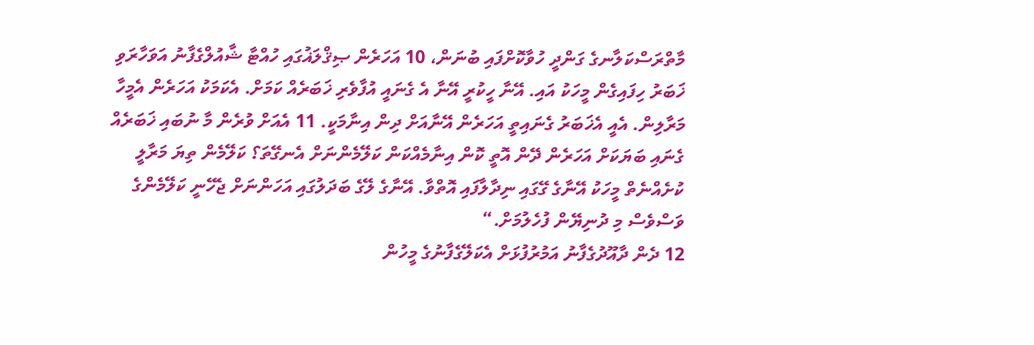މާތްރަސްކަލާނގެ ގަންދީ ހުވާކޮށްފައި ބުނަން، 10 އަހަރެން ޞިޤްލަޣުގައި ހުއްޓާ ޝާއުލްގެފާނު އަވަހާރަވި ޚަބަރު ހިފައިގެން މީހަކު އައި. އޭނާ ހީކުރީ އޭނާ އެ ގެނައީ އުފާވެރި ޚަބަރެއް ކަމަށް. އެކަމަކު އަހަރެން އެމީހާ މަރާލިން. އެއީ އެޚަބަރު ގެނައިތީ އަހަރެން އޭނާއަށް ދިން އިނާމަކީ. 11 އެއަށް ވުރެން މާ ނުބައި ޚަބަރެއް ގެނައި ބަޔަކަށް އަހަރެން ދޭން އޮތީ ކޮން އިނާމެއްކަން ކަލޭމެންނަށް އެނގޭތަ؟ ކަލޭމެން ތިޔަ މަރާލީ ކުށެއްނެތް މީހަކު އޭނާގެ ގޭގައި ނިދާލާފައި އޮތްވާ. އޭނާގެ ލޭގެ ބަދަލުގައި އަހަންނަށް ޖެހޭނީ ކަލޭމެންގެ ވަސްވެސް މި ދުނިޔޭން ފުހެލުމަށް.“
12 ދެން ދާއޫދުގެފާނު އަމުރުފުޅަށް އެކަލޭގެފާނުގެ މީހުން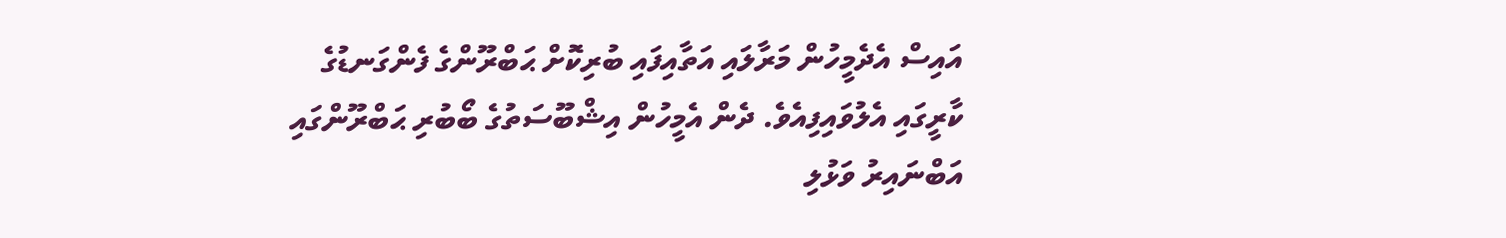އައިސް އެދެމީހުން މަރާލައި އަތާއިފައި ބުރިކޮށް ޙަބްރޫންގެ ފެންގަނޑުގެ ކާރީގައި އެލުވައިފިއެވެ. ދެން އެމީހުން އިޝްބޫސަތުގެ ބޯބުރި ޙަބްރޫންގައި އަބްނައިރު ވަޅުލި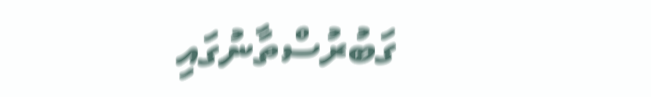ގަބުރުސްތާނުގައި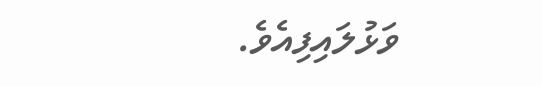ވަޅުލައިފިއެވެ.